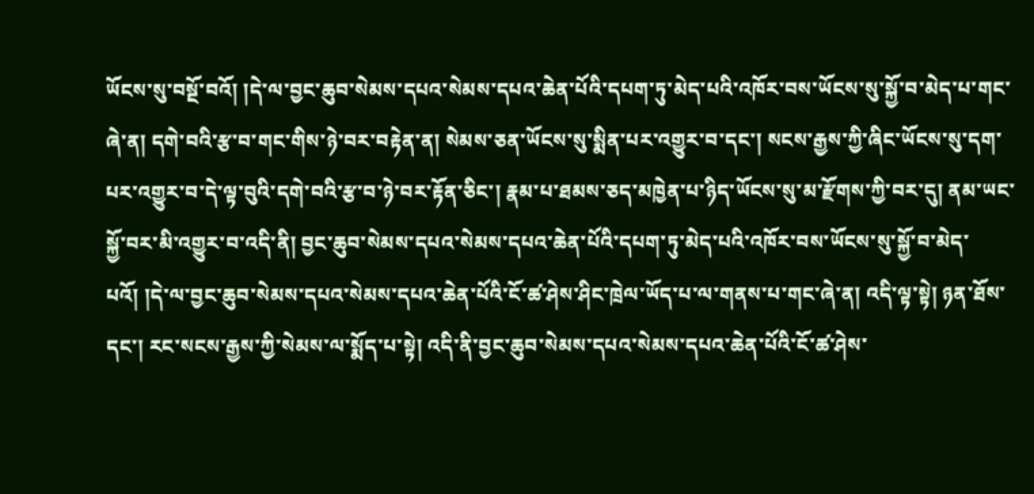ཡོངས་སུ་བསྔོ་བའོ། །དེ་ལ་བྱང་ཆུབ་སེམས་དཔའ་སེམས་དཔའ་ཆེན་པོའི་དཔག་ཏུ་མེད་པའི་འཁོར་བས་ཡོངས་སུ་སྐྱོ་བ་མེད་པ་གང་ཞེ་ན། དགེ་བའི་རྩ་བ་གང་གིས་ཉེ་བར་བརྟེན་ན། སེམས་ཅན་ཡོངས་སུ་སྨིན་པར་འགྱུར་བ་དང་། སངས་རྒྱས་ཀྱི་ཞིང་ཡོངས་སུ་དག་པར་འགྱུར་བ་དེ་ལྟ་བུའི་དགེ་བའི་རྩ་བ་ཉེ་བར་རྟོན་ཅིང་། རྣམ་པ་ཐམས་ཅད་མཁྱེན་པ་ཉིད་ཡོངས་སུ་མ་རྫོགས་ཀྱི་བར་དུ། ནམ་ཡང་སྐྱོ་བར་མི་འགྱུར་བ་འདི་ནི། བྱང་ཆུབ་སེམས་དཔའ་སེམས་དཔའ་ཆེན་པོའི་དཔག་ཏུ་མེད་པའི་འཁོར་བས་ཡོངས་སུ་སྐྱོ་བ་མེད་པའོ། །དེ་ལ་བྱང་ཆུབ་སེམས་དཔའ་སེམས་དཔའ་ཆེན་པོའི་ངོ་ཚ་ཤེས་ཤིང་ཁྲེལ་ཡོད་པ་ལ་གནས་པ་གང་ཞེ་ན། འདི་ལྟ་སྟེ། ཉན་ཐོས་དང་། རང་སངས་རྒྱས་ཀྱི་སེམས་ལ་སྨོད་པ་སྟེ། འདི་ནི་བྱང་ཆུབ་སེམས་དཔའ་སེམས་དཔའ་ཆེན་པོའི་ངོ་ཚ་ཤེས་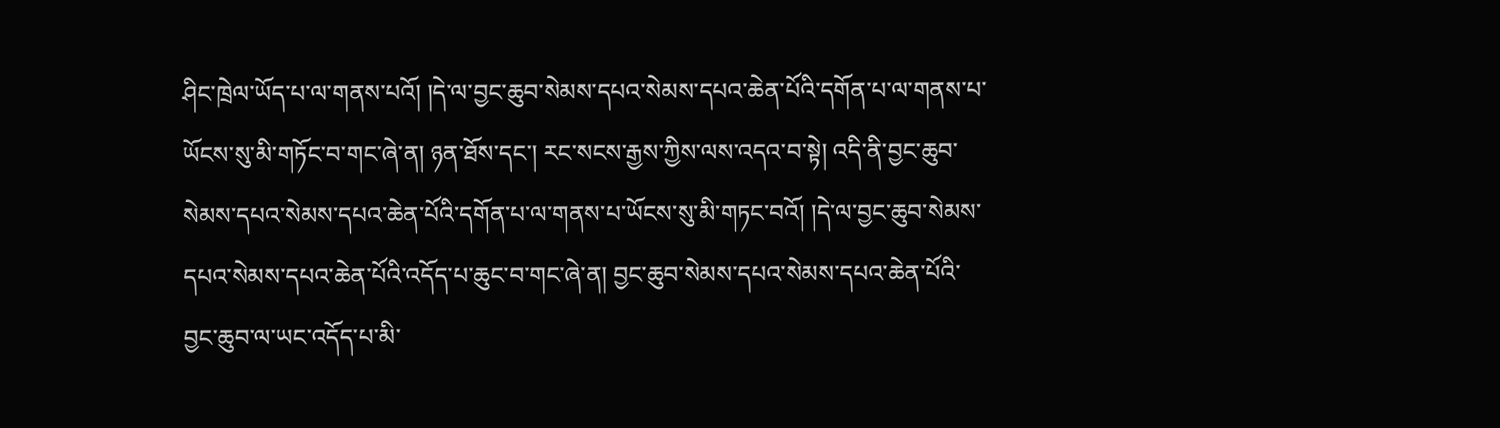ཤིང་ཁྲེལ་ཡོད་པ་ལ་གནས་པའོ། །དེ་ལ་བྱང་ཆུབ་སེམས་དཔའ་སེམས་དཔའ་ཆེན་པོའི་དགོན་པ་ལ་གནས་པ་ཡོངས་སུ་མི་གཏོང་བ་གང་ཞེ་ན། ཉན་ཐོས་དང་། རང་སངས་རྒྱས་ཀྱིས་ལས་འདའ་བ་སྟེ། འདི་ནི་བྱང་ཆུབ་སེམས་དཔའ་སེམས་དཔའ་ཆེན་པོའི་དགོན་པ་ལ་གནས་པ་ཡོངས་སུ་མི་གཏང་བའོ། །དེ་ལ་བྱང་ཆུབ་སེམས་དཔའ་སེམས་དཔའ་ཆེན་པོའི་འདོད་པ་ཆུང་བ་གང་ཞེ་ན། བྱང་ཆུབ་སེམས་དཔའ་སེམས་དཔའ་ཆེན་པོའི་བྱང་ཆུབ་ལ་ཡང་འདོད་པ་མི་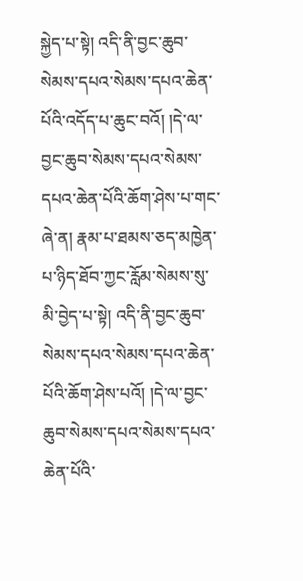སྐྱེད་པ་སྟེ། འདི་ནི་བྱང་ཆུབ་སེམས་དཔའ་སེམས་དཔའ་ཆེན་པོའི་འདོད་པ་ཆུང་བའོ། །དེ་ལ་བྱང་ཆུབ་སེམས་དཔའ་སེམས་དཔའ་ཆེན་པོའི་ཆོག་ཤེས་པ་གང་ཞེ་ན། རྣམ་པ་ཐམས་ཅད་མཁྱེན་པ་ཉིད་ཐོབ་ཀྱང་རློམ་སེམས་སུ་མི་བྱེད་པ་སྟེ། འདི་ནི་བྱང་ཆུབ་སེམས་དཔའ་སེམས་དཔའ་ཆེན་པོའི་ཆོག་ཤེས་པའོ། །དེ་ལ་བྱང་ཆུབ་སེམས་དཔའ་སེམས་དཔའ་ཆེན་པོའི་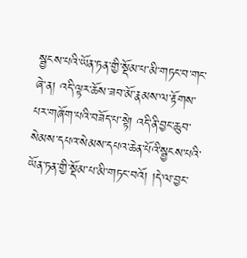སྦྱངས་པའི་ཡོན་ཏན་གྱི་སྡོམ་པ་མི་གཏང་བ་གང་ཞེ་ན། འདི་ལྟར་ཆོས་ཟབ་མོ་རྣམས་ལ་རྟོགས་པར་གཞོག་པའི་བཟོད་པ་སྟེ། འདི་ནི་བྱང་ཆུབ་སེམས་དཔའ་སེམས་དཔའ་ཆེན་པོའི་སྦྱངས་པའི་ཡོན་ཏན་གྱི་སྡོམ་པ་མི་གཏང་བའོ། །དེ་ལ་བྱང་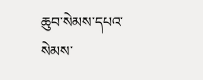ཆུབ་སེམས་དཔའ་སེམས་